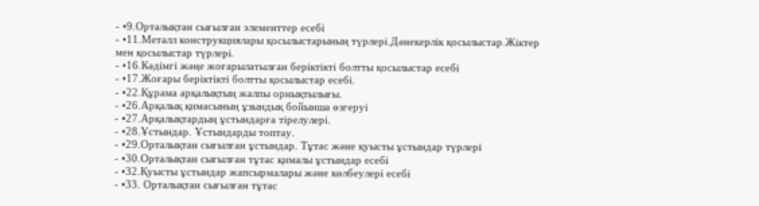- •9.Орталықтан сығылған элементтер есебi
- •11.Металл конструкциялары қосылыстарының түрлерi.Дәнекерлік қосылыстар.Жіктер мен қосылыстар түрлері.
- •16.Кәдімгі жәңе жоғарылатылған берiктiктi болтты қосылыстар есебi
- •17.Жоғары берiктiктi болтты қосылыстар есебі.
- •22.Құрама арқалықтың жалпы орнықтылығы.
- •26.Арқалық қимасының ұзындық бойынша өзгеруі
- •27.Арқалықтардың ұстындарға тiрелулерi.
- •28.Ұстындар. Ұстындарды топтау.
- •29.Орталықтан сығылған ұстындар. Тұтас және қуысты ұстындар түрлері
- •30.Орталықтан сығылған тұтас қималы ұстындар есебi
- •32.Қуысты ұстындар жапсырмалары және көлбеулері есебі
- •33. Орталықтан сығылған тұтас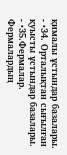қималы ұстындар базалары.
- •34. Орталықтан сығылған қуысты ұстындар базалары.
- •35.Фермалар. Фермалардың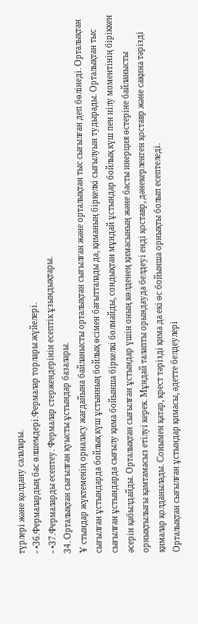түрлері және қолдану салалары.
- •36.Фермалардың бас өлшемдері.Фермалар торлары жүйелері.
- •37.Фермаларды есептеу. Фермалар стержендерінін есептік ұзындықтары.
34. Орталықтан сығылған қуысты ұстындар базалары.
Ұ стындар жүктеменiң орналасу жағдайына байланысты орталықтан сығылған және орталықтан тыс сығылған деп бөлiнедi. Орталықтан сығылған ұстындарда бойлық күш ұстынның бойлық өсімен бағытталады да, қиманың біркелкі сығылуын тудырады. Орталықтан тыс сығылған ұстындарда сығылу қима бойынша біркелкі болмайды, сондықтан мұндай ұстындар бойлық күш пен иілу моментінің біріккен әсерін қабылдайды. Орталықтан сығылған ұстындар үшiн оның көлденең қимасының және басты инерция өстерiне байланысты орнықтылығы қамтамасыз етiлуi керек. Мұндай талапты орындауда белдеуі енді қоставр, дәнекерленген қоставр және сақина тәрізді қималар қолданылады. Сонымен қатар, крест тәрiздi қима да екі өс бойынша орнықты болып есептеледi.
Орталықтан сығылған ұстындар қимасы, әдетте белдеулері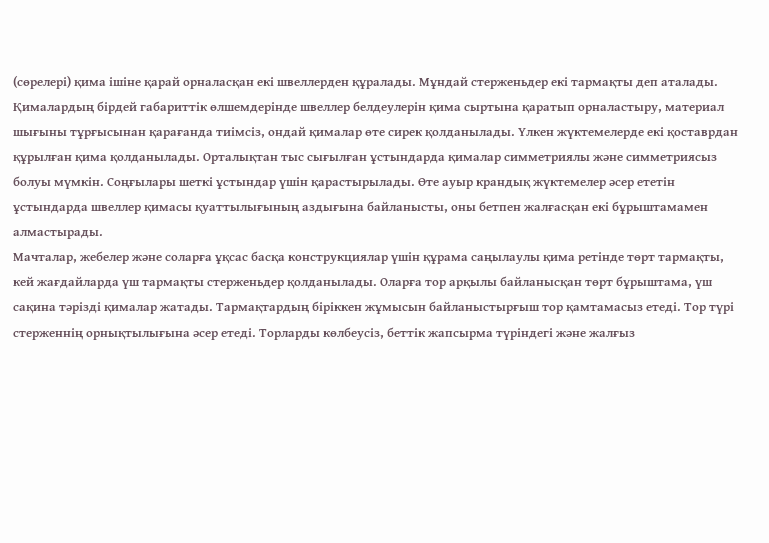(сөрелері) қима ішіне қарай орналасқан екі швеллерден құралады. Мұндай стерженьдер екі тармақты деп аталады. Қималардың бірдей габариттік өлшемдерінде швеллер белдеулерін қима сыртына қаратып орналастыру, материал шығыны тұрғысынан қарағанда тиімсіз, ондай қималар өте сирек қолданылады. Үлкен жүктемелерде екі қоставрдан құрылған қима қолданылады. Орталықтан тыс сығылған ұстындарда қималар симметриялы және симметриясыз болуы мүмкін. Соңғылары шеткі ұстындар үшін қарастырылады. Өте ауыр крандық жүктемелер әсер ететін ұстындарда швеллер қимасы қуаттылығының аздығына байланысты, оны бетпен жалғасқан екі бұрыштамамен алмастырады.
Мачталар, жебелер және соларға ұқсас басқа конструкциялар үшін құрама саңылаулы қима ретінде төрт тармақты, кей жағдайларда үш тармақты стерженьдер қолданылады. Оларға тор арқылы байланысқан төрт бұрыштама, үш сақина тәрізді қималар жатады. Тармақтардың біріккен жұмысын байланыстырғыш тор қамтамасыз етеді. Тор түрі стерженнің орнықтылығына әсер етеді. Торларды көлбеусіз, беттік жапсырма түріндегі және жалғыз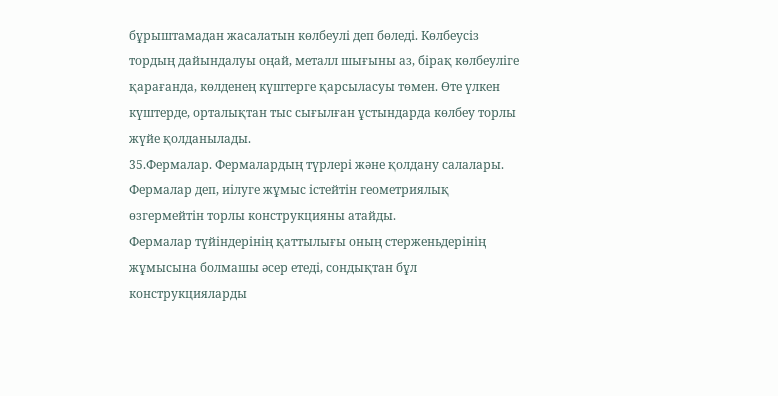бұрыштамадан жасалатын көлбеулі деп бөледі. Көлбеусіз тордың дайындалуы оңай, металл шығыны аз, бірақ көлбеуліге қарағанда, көлденең күштерге қарсыласуы төмен. Өте үлкен күштерде, орталықтан тыс сығылған ұстындарда көлбеу торлы жүйе қолданылады.
35.Фермалар. Фермалардың түрлері және қолдану салалары.
Фермалар деп, иілуге жұмыс істейтін геометриялық өзгермейтін торлы конструкцияны атайды.
Фермалар түйіндерінің қаттылығы оның стерженьдерінің жұмысына болмашы әсер етеді, сондықтан бұл конструкцияларды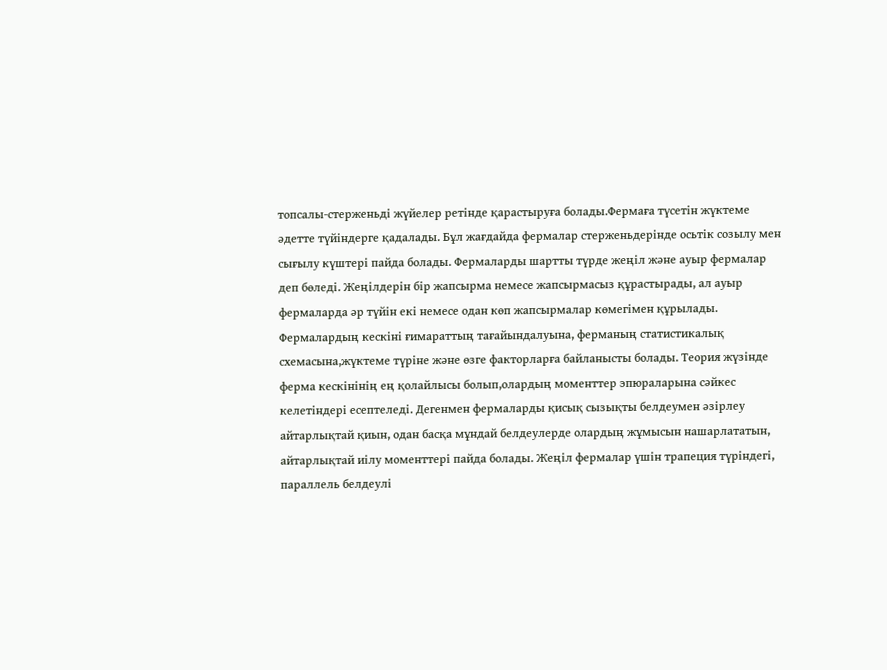топсалы-стерженьді жүйелер ретінде қарастыруға болады.Фермаға түсетін жүктеме әдетте түйіндерге қадалады. Бұл жағдайда фермалар стерженьдерінде осьтік созылу мен сығылу күштері пайда болады. Фермаларды шартты түрде жеңіл және ауыр фермалар деп бөледі. Жеңілдерін бір жапсырма немесе жапсырмасыз құрастырады, ал ауыр фермаларда әр түйін екі немесе одан көп жапсырмалар көмегімен құрылады.
Фермалардың кескіні ғимараттың тағайындалуына, ферманың статистикалық схемасына,жүктеме түріне және өзге факторларға байланысты болады. Теория жүзінде ферма кескінінің ең қолайлысы болып,олардың моменттер эпюраларына сәйкес келетіндері есептеледі. Дегенмен фермаларды қисық сызықты белдеумен әзірлеу айтарлықтай қиын, одан басқа мұндай белдеулерде олардың жұмысын нашарлататын, айтарлықтай иілу моменттері пайда болады. Жеңіл фермалар үшін трапеция түріндегі, параллель белдеулі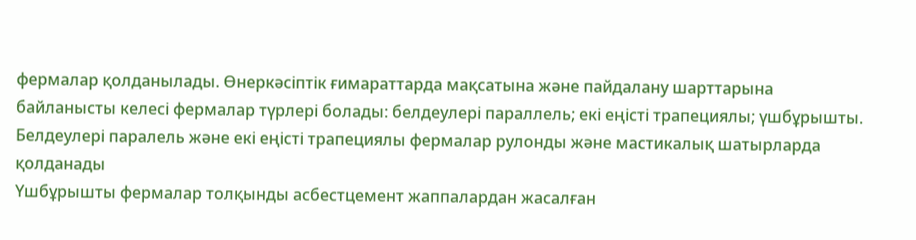фермалар қолданылады. Өнеркәсіптік ғимараттарда мақсатына және пайдалану шарттарына байланысты келесі фермалар түрлері болады: белдеулері параллель; екі еңісті трапециялы; үшбұрышты.
Белдеулері паралель және екі еңісті трапециялы фермалар рулонды және мастикалық шатырларда қолданады
Үшбұрышты фермалар толқынды асбестцемент жаппалардан жасалған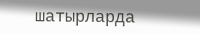шатырларда